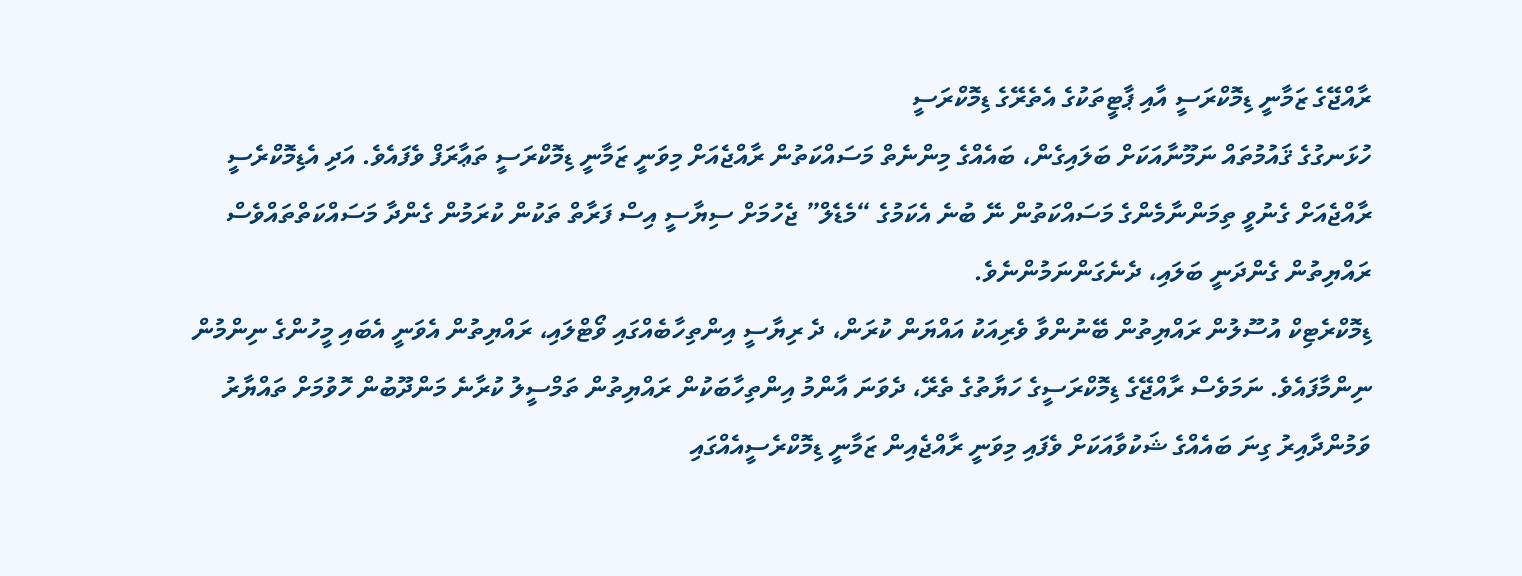ރާއްޖޭގެ ޒަމާނީ ޑިމޮކްރަސީ އާއި ޕާޓީތަކުގެ އެތެރޭގެ ޑިމޮކްރަސީ
ހުޅަނގުގެ ޤައުމުތައް ނަމޫނާއަކަށް ބަލައިގެން، ބައެއްގެ މިންނެތް މަސައްކަތުން ރާއްޖެއަށް މިވަނީ ޒަމާނީ ޑިމޮކްރަސީ ތަޢާރަފް ވެފައެވެ. އަދި އެޑިމޮކްރެސީ ރާއްޖެއަށް ގެނުވީ ތިމަންނާމެންގެ މަސައްކަތުން ނޭ ބުނެ އެކަމުގެ “މެޑެލް” ޖެހުމަށް ސިޔާސީ އިސް ފަރާތް ތަކުން ކުރަމުން ގެންދާ މަސައްކަތްތައްވެސް ރައްޔިތުން ގެންދަނީ ބަލައި، ދެނެގަންނަމުންނެވެ.
ޑިމޮކްރެޓިކް އުސޫލުން ރައްޔިތުން ބޭނުންވާ ވެރިއަކު އައްޔަން ކުރަން، ދެ ރިޔާސީ އިންތިހާބެއްގައި ވޯޓްލައި، ރައްޔިތުން އެވަނީ އެބައި މީހުންގެ ނިންމުން ނިންމާފައެވެ. ނަމަވެސް ރާއްޖޭގެ ޑިމޮކްރަސީގެ ހަޔާތުގެ ތެރޭ، ދެވަނަ އާންމު އިންތިހާބަކުން ރައްޔިތުން ތަމްސީލު ކުރާނެ މަންދޫބުން ހޮވުމަށް ތައްޔާރު ވަމުންދާއިރު ގިނަ ބައެއްގެ ޝަކުވާއަކަށް ވެފައި މިވަނީ ރާއްޖެއިން ޒަމާނީ ޑިމޮކްރެސީއެއްގައި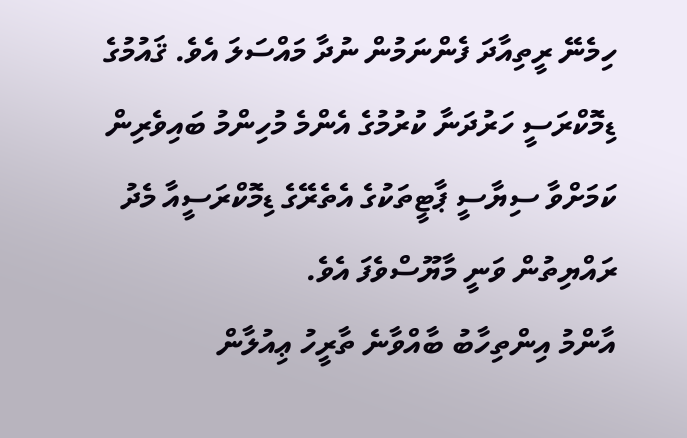ހިމެނޭ ރީތިއާދަ ފެންނަމުން ނުދާ މައްސަލަ އެވެ. ޤައުމުގެ ޑިމޮކްރަސީ ހަރުދަނާ ކުރުމުގެ އެންމެ މުހިންމު ބައިވެރިން ކަމަށްވާ ސިޔާސީ ޕާޓީތަކުގެ އެތެރޭގެ ޑިމޮކްރަސީއާ މެދު ރައްޔިތުން ވަނީ މާޔޫސްވެފަ އެވެ.
އާންމު އިންތިހާބު ބާއްވާނެ ތާރީހު ޢިއުލާން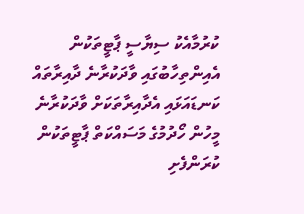ކުރުމާއެކު ސިޔާސީ ޕާޓީތަކުން އެއިންތިހާބުގައި ވާދަކުރާނެ ދާއިރާތައް ކަނޑައަޅައި އެދާއިރާތަކަށް ވާދަކުރާނެ މީހުން ހޯދުމުގެ މަސައްކަތް ޕާޓީތަކުން ކުރަންފެށި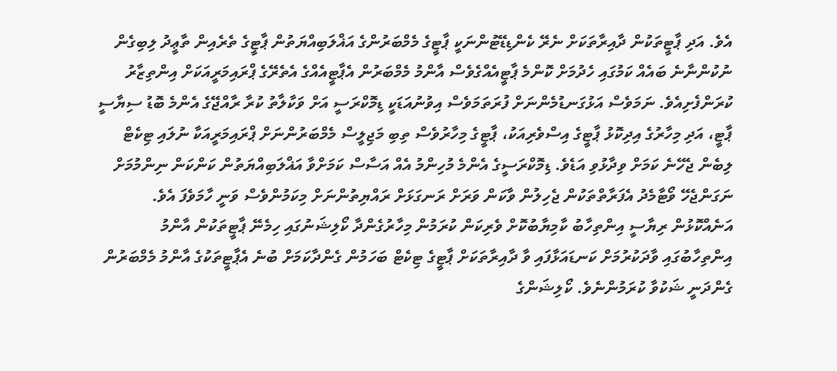އެވެ. އަދި ޕާޓީތަކުން ދާއިރާތަކަށް ނެރޭ ކެންޑިޑޭޓުންނަކީ ޕާޓީގެ މެމްބަރުންގެ އަޣްލަބިއްޔަތުން ޕާޓީގެ ތެރެއިން ތާޢީދު ލިބިގެން ނުކުންނާނެ ބައެއް ކަމުގައި ހެދުމަށް ކޮންމެ ޕާޓީއެއްގެވެސް އާންމު މެމްބަރުން އެޕާޓީއެއްގެ އެތެރޭގެ ޕްރައިމަރީއަކަށް އިންތިޒާރު ކުރަންފެށިއެވެ. ނަމަވެސް އަޅުގަނޑުމެންނަށް ފުރަތަމަވެސް އިވުނުއަޑަކީ ޑިމޮކްރަސީ އަށް ވަކާލާތު ކުރާ ރާއްޖޭގެ އެންމެ ބޮޑު ސިޔާސީ ޕާޓީ، އަދި މިހާރުގެ އިދިކޮޅު ޕާޓީގެ އިސްވެރިއަކު، ޕާޓީގެ މިހާރުވެސް ތިބި މަޖިލީސް މެމްބަރުންނަށް ޕްރައިމަރީއަކާ ނުލައި ޓިކެޓް ލިބެން ޖެހޭނެ ކަމަށް ވިދާޅުވި އަޑެވެ. ޑިމޮކްރަސީގެ އެންމެ މުހިންމު އެއް އަސާސް ކަމަށްވާ އަޣްލަބިއްޔަތުން ކަންކަން ނިންމުމަށް ނަގަންޖެހޭ ވޯޓާމެދު އެފަރާތްތަކުން ޖެހިލުން ވާކަން ވަރަށް ރަނގަޅަށް ރައްޔިތުންނަށް މިކަމުންވެސް ވަނީ ހާމަވެފަ އެވެ.
އަނެއްކޮޅުން ރިޔާސީ އިންތިހާބު ކާމިޔާބުކޮށް ވެރިކަން ކުރަމުން މިހާރުގެންދާ ކޯލިޝަނުގައި ހިމެނޭ ޕާޓީތަކުން އާންމު އިންތިހާބުގައި ވާދަކުރުމަށް ކަނޑައަޅާފައި ވާ ދާއިރާތަކަށް ޕާޓީގެ ޓިކެޓް ބަހަމުން ގެންދާކަމަށް ބުނެ އެޕާޓީތަކުގެ އާންމު މެމްބަރުން ގެންދަނީ ޝަކުވާ ކުރަމުންނެވެ. ކޯލިޝަންގެ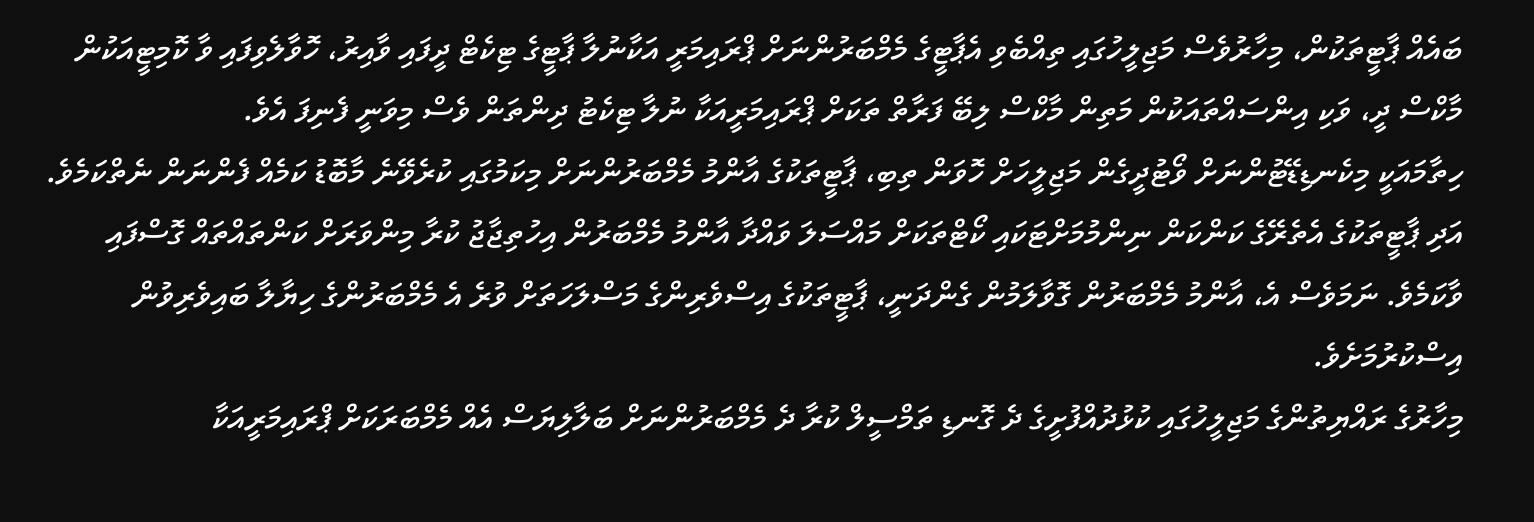ބައެއް ޕާޓީތަކުން، މިހާރުވެސް މަޖިލީހުގައި ތިއްބެވި އެޕާޓީގެ މެމްބަރުންނަށް ޕްރައިމަރީ އަކާނުލާ ޕާޓީގެ ޓިކެޓް ދީފައި ވާއިރު، ހޮވާލެވިފައި ވާ ކޮމިޓީއަކުން މާކްސް ދީ، ވަކި އިންސައްތައަކުން މަތިން މާކްސް ލިބޭ ފަރާތް ތަކަށް ޕްރައިމަރީއަކާ ނުލާ ޓިކެޓު ދިންތަން ވެސް މިވަނީ ފެނިފަ އެވެ.
ހިތާމައަކީ މިކެނޑިޑޭޓުންނަށް ވޯޓުދީގެން މަޖިލީހަށް ހޮވަން ތިބި، ޕާޓީތަކުގެ އާންމު މެމްބަރުންނަށް މިކަމުގައި ކުރެވޭނެ މާބޮޑު ކަމެއް ފެންނަން ނެތްކަމެވެ. އަދި ޕާޓީތަކުގެ އެތެރޭގެ ކަންކަން ނިންމުމަށްޓަކައި ކޯޓްތަކަށް މައްސަލަ ވައްދާ އާންމު މެމްބަރުން އިހުތިޖާޖު ކުރާ މިންވަރަށް ކަންތައްތައް ގޮސްފައި ވާކަމެވެ. ނަމަވެސް އެ، އާންމު މެމްބަރުން ގޮވާލަމުން ގެންދަނީ، ޕާޓީތަކުގެ އިސްވެރިންގެ މަސްލަހަތަށް ވުރެ އެ މެމްބަރުންގެ ހިޔާލާ ބައިވެރިވުން އިސްކުރުމަށެވެ.
މިހާރުގެ ރައްޔިތުންގެ މަޖިލީހުގައި ކުޅުދުއްފުށީގެ ދެ ގޮނޑި ތަމްސީލް ކުރާ ދެ މެމްބަރުންނަށް ބަލާލިޔަސް އެއް މެމްބަރަކަށް ޕްރައިމަރީއަކާ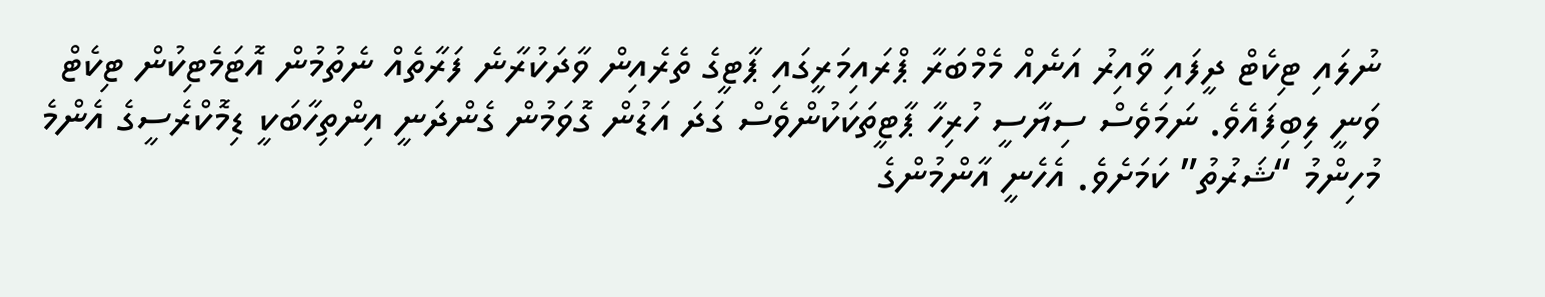ނުލައި ޓިކެޓް ދީފައި ވާއިރު އަނެއް މެމްބަރާ ޕްރައިމަރީގައި ޕާޓީގެ ތެރެއިން ވާދަކުރާނެ ފަރާތެއް ނެތުމުން އޮޓަމެޓިކުން ޓިކެޓް ވަނީ ލިބިފައެވެ. ނަމަވެސް ސިޔާސީ ހުރިހާ ޕާޓީތަކަކުންވެސް ގަދަ އަޑުން ގޮވަމުން ގެންދަނީ އިންތިހާބަކީ ޑިމޮކްރެސީގެ އެންމެ މުހިންމު “ޝަރުތު” ކަމަށެވެ. އެހެނީ އާންމުންގެ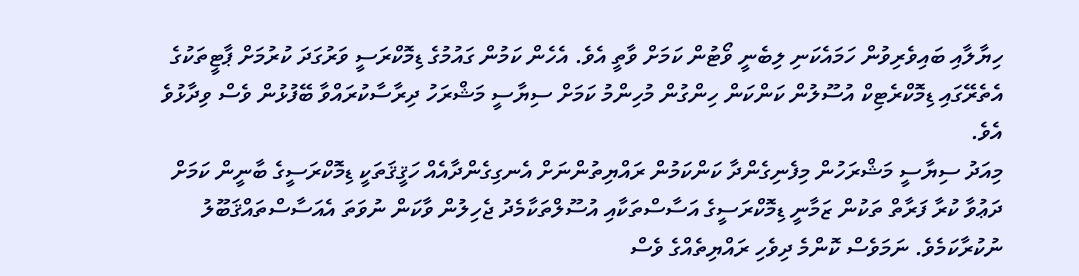ހިޔާލާއި ބައިވެރިވުން ހަމައެކަނި ލިބެނީ ވޯޓުން ކަމަށް ވާތީ އެވެ. އެހެން ކަމުން ގައުމުގެ ޑިމޮކްރަސީ ވަރުގަދަ ކުރުމަށް ޕާޓީތަކުގެ އެތެރޭގައި ޑިމޮކްރެޓިކް އުސޫލުން ކަންކަން ހިންގުން މުހިންމު ކަމަށް ސިޔާސީ މަޝްރަހު ދިރާސާކުރައްވާ ބޭފުޅުން ވެސް ވިދާޅުވެ އެވެ.
މިއަދު ސިޔާސީ މަޝްރަހުން މިފެނިގެންދާ ކަންކަމުން ރައްޔިތުންނަށް އެނގިގެންދާއެއް ހަޤީޤަތަކީ ޑިމޮކްރަސީގެ ބާނީން ކަމަށް ދަޢުވާ ކުރާ ފަރާތް ތަކުން ޒަމާނީ ޑިމޮކްރަސީގެ އަސާސްތަކާއި އުސޫލްތަކާމެދު ޖެހިލުން ވާކަން ނުވަތަ އެއަސާސްތައްޤަބޫލު ނުކުރާކަމެވެ. ނަމަވެސް ކޮންމެ ދިވެހި ރައްޔިތެއްގެ ވެސް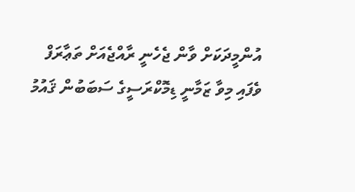އުންމީދަކަށް ވާން ޖެހެނީ ރާއްޖެއަށް ތަޢާރަފް ވެފައި މިވާ ޒަމާނީ ޑިމޮކްރަސީގެ ސަބަބުން ޤައުމު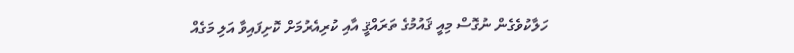ހަލާކުވެގެން ނުގޮސް މިއީ ޤައުމުގެ ތަރައްޤީ އާއި ކުރިއެރުމަށް ކޮށިފައިވާ އަލި މަގެއް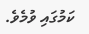ކަމުގައި ވުމެވެ.